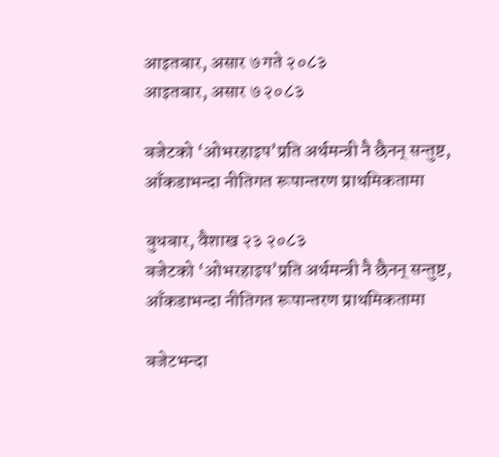आइतबार, असार ७ गते २०८३
आइतबार, असार ७ २०८३

बजेटको ‘ओभरहाइप’प्रति अर्थमन्त्री नै छैनन् सन्तुष्ट, आँकडाभन्दा नीतिगत रूपान्तरण प्राथमिकतामा

बुधबार, वैशाख २३ २०८३
बजेटको ‘ओभरहाइप’प्रति अर्थमन्त्री नै छैनन् सन्तुष्ट, आँकडाभन्दा नीतिगत रूपान्तरण प्राथमिकतामा

बजेटभन्दा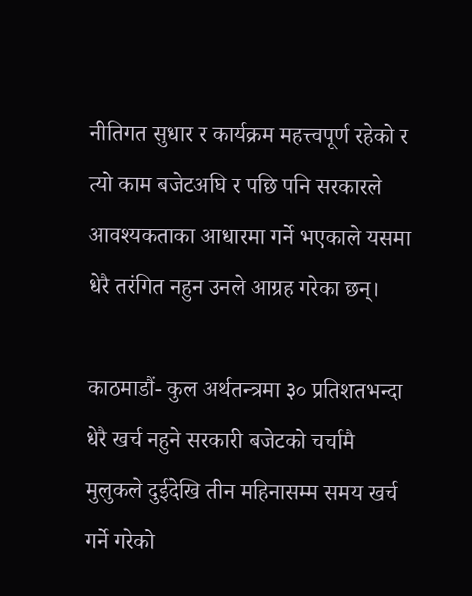नीतिगत सुधार र कार्यक्रम महत्त्वपूर्ण रहेको र त्यो काम बजेटअघि र पछि पनि सरकारले आवश्यकताका आधारमा गर्ने भएकाले यसमा धेरै तरंगित नहुन उनले आग्रह गरेका छन्।

काठमाडौं- कुल अर्थतन्त्रमा ३० प्रतिशतभन्दा धेरै खर्च नहुने सरकारी बजेटको चर्चामै मुलुकले दुईदेखि तीन महिनासम्म समय खर्च गर्ने गरेको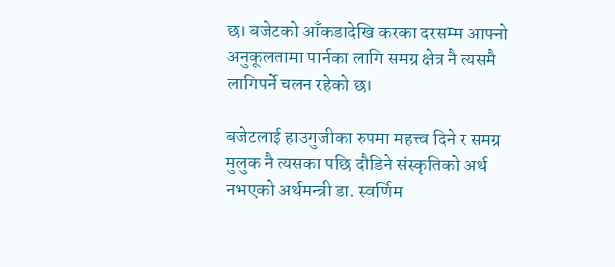छ। बजेटको आँकडादेखि करका दरसम्म आफ्नो अनुकूलतामा पार्नका लागि समग्र क्षेत्र नै त्यसमै लागिपर्ने चलन रहेको छ।

बजेटलाई हाउगुजीका रुपमा महत्त्व दिने र समग्र मुलुक नै त्यसका पछि दौडिने संस्कृतिको अर्थ नभएको अर्थमन्त्री डा. स्वर्णिम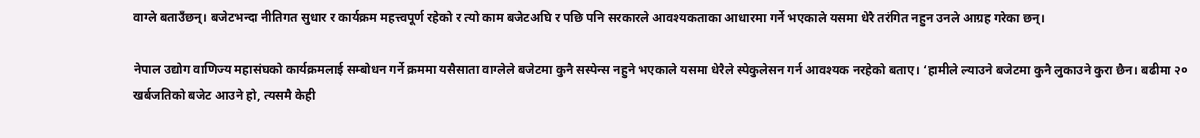वाग्ले बताउँछन्। बजेटभन्दा नीतिगत सुधार र कार्यक्रम महत्त्वपूर्ण रहेको र त्यो काम बजेटअघि र पछि पनि सरकारले आवश्यकताका आधारमा गर्ने भएकाले यसमा धेरै तरंगित नहुन उनले आग्रह गरेका छन्।

नेपाल उद्योग वाणिज्य महासंघको कार्यक्रमलाई सम्बोधन गर्ने क्रममा यसैसाता वाग्लेले बजेटमा कुनै सस्पेन्स नहुने भएकाले यसमा धेरैले स्पेकुलेसन गर्न आवश्यक नरहेको बताए। ‘हामीले ल्याउने बजेटमा कुनै लुकाउने कुरा छैन। बढीमा २० खर्बजतिको बजेट आउने हो, त्यसमै केही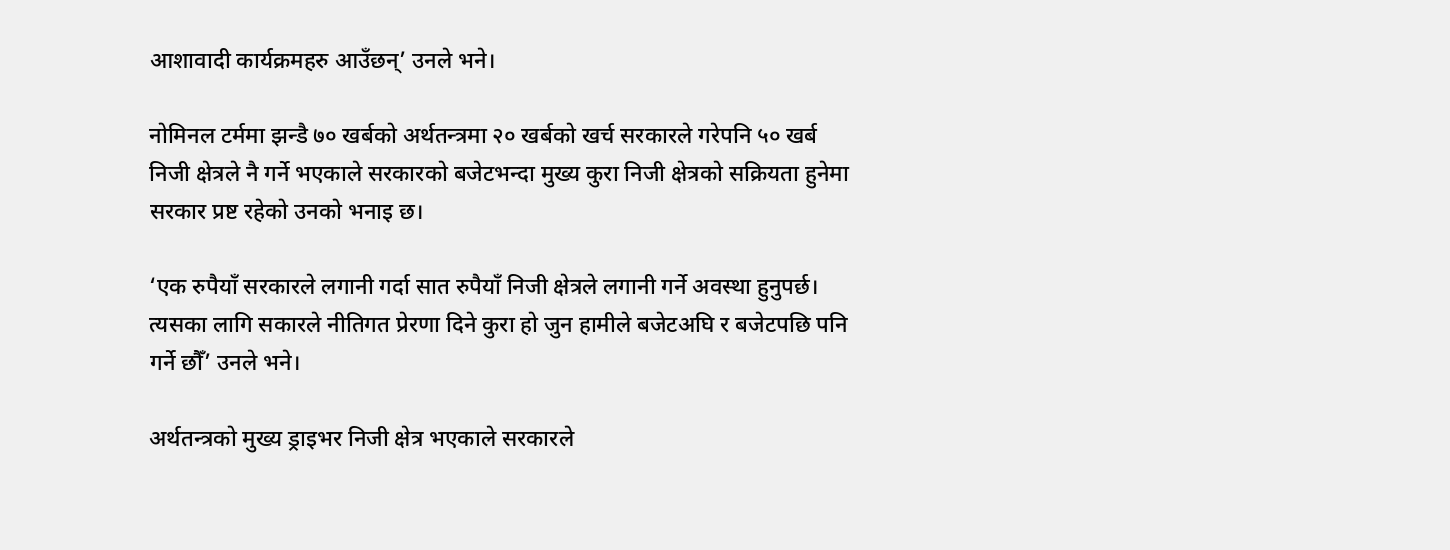आशावादी कार्यक्रमहरु आउँछन्’ उनले भने।

नोमिनल टर्ममा झन्डै ७० खर्बको अर्थतन्त्रमा २० खर्बको खर्च सरकारले गरेपनि ५० खर्ब निजी क्षेत्रले नै गर्ने भएकाले सरकारको बजेटभन्दा मुख्य कुरा निजी क्षेत्रको सक्रियता हुनेमा सरकार प्रष्ट रहेको उनको भनाइ छ।

‘एक रुपैयाँ सरकारले लगानी गर्दा सात रुपैयाँ निजी क्षेत्रले लगानी गर्ने अवस्था हुनुपर्छ। त्यसका लागि सकारले नीतिगत प्रेरणा दिने कुरा हो जुन हामीले बजेटअघि र बजेटपछि पनि गर्ने छौँ’ उनले भने।

अर्थतन्त्रको मुख्य ड्राइभर निजी क्षेत्र भएकाले सरकारले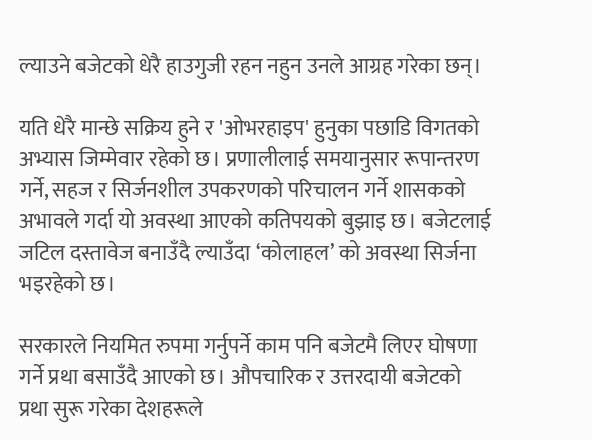ल्याउने बजेटको धेरै हाउगुजी रहन नहुन उनले आग्रह गरेका छन्।

यति धेरै मान्छे सक्रिय हुने र 'ओभरहाइप' हुनुका पछाडि विगतको अभ्यास जिम्मेवार रहेको छ। प्रणालीलाई समयानुसार रूपान्तरण गर्ने, सहज र सिर्जनशील उपकरणको परिचालन गर्ने शासकको अभावले गर्दा यो अवस्था आएको कतिपयको बुझाइ छ। ‍बजेटलाई जटिल दस्तावेज बनाउँदै ल्याउँदा ‘कोलाहल’ को अवस्था सिर्जना भइरहेको छ।

सरकारले नियमित रुपमा गर्नुपर्ने काम पनि बजेटमै लिएर घोषणा गर्ने प्रथा बसाउँदै आएको छ। औपचारिक र उत्तरदायी बजेटको प्रथा सुरू गरेका देशहरूले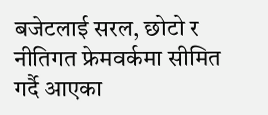बजेटलाई सरल, छोटो र नीतिगत फ्रेमवर्कमा सीमित गर्दै आएका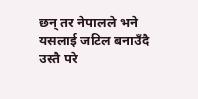छन् तर नेपालले भने यसलाई जटिल बनाउँदै उस्तै परे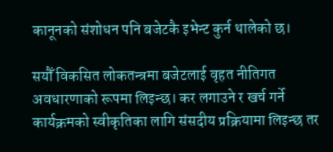कानूनको संशोधन पनि बजेटकै इभेन्ट कुर्न थालेको छ।

सयौँ विकसित लोकतन्त्रमा बजेटलाई वृहत नीतिगत अवधारणाको रूपमा लिइन्छ। कर लगाउने र खर्च गर्ने कार्यक्रमको स्वीकृतिका लागि संसदीय प्रक्रियामा लिइन्छ तर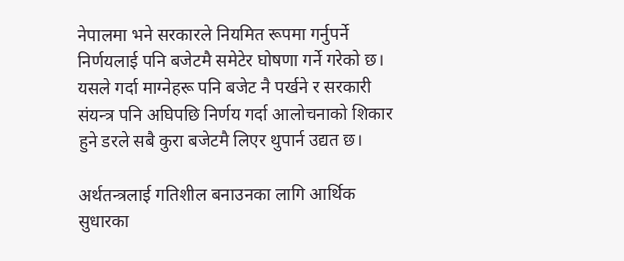नेपालमा भने सरकारले नियमित रूपमा गर्नुपर्ने निर्णयलाई पनि बजेटमै समेटेर घोषणा गर्ने गरेको छ। यसले गर्दा माग्नेहरू पनि बजेट नै पर्खने र सरकारी संयन्त्र पनि अघिपछि निर्णय गर्दा आलोचनाको शिकार हुने डरले सबै कुरा बजेटमै लिएर थुपार्न उद्यत छ।

अर्थतन्त्रलाई गतिशील बनाउनका लागि आर्थिक सुधारका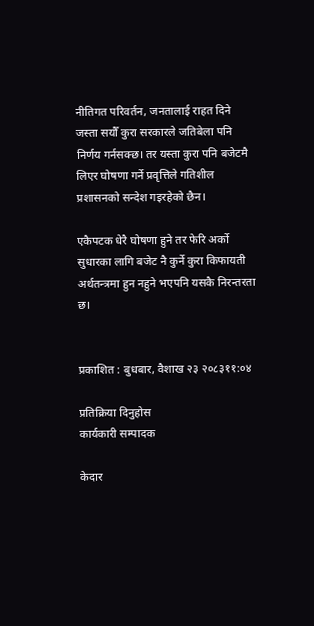नीतिगत परिवर्तन, जनतालाई राहत दिने जस्ता सयौँ कुरा सरकारले जतिबेला पनि निर्णय गर्नसक्छ। तर यस्ता कुरा पनि बजेटमै लिएर घोषणा गर्ने प्रवृत्तिले गतिशील प्रशासनको सन्देश गइरहेको छैन।

एकैपटक धेरै घोषणा हुने तर फेरि अर्को सुधारका लागि बजेट नै कुर्ने कुरा किफायती अर्थतन्त्रमा हुन नहुने भएपनि यसकै निरन्तरता छ।


प्रकाशित : बुधबार, वैशाख २३ २०८३११:०४

प्रतिक्रिया दिनुहोस
कार्यकारी सम्पादक

केदार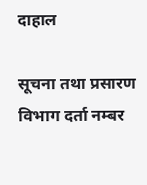दाहाल

सूचना तथा प्रसारण विभाग दर्ता नम्बर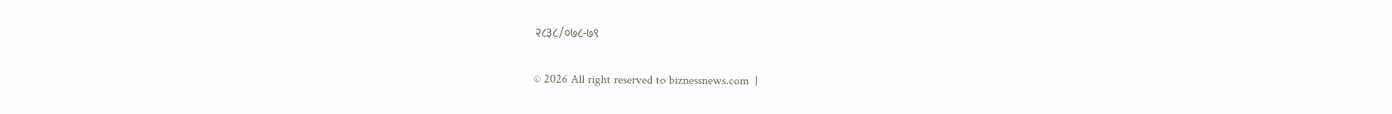२८३८/०७८-७९

© 2026 All right reserved to biznessnews.com  |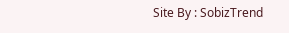Site By : SobizTrend